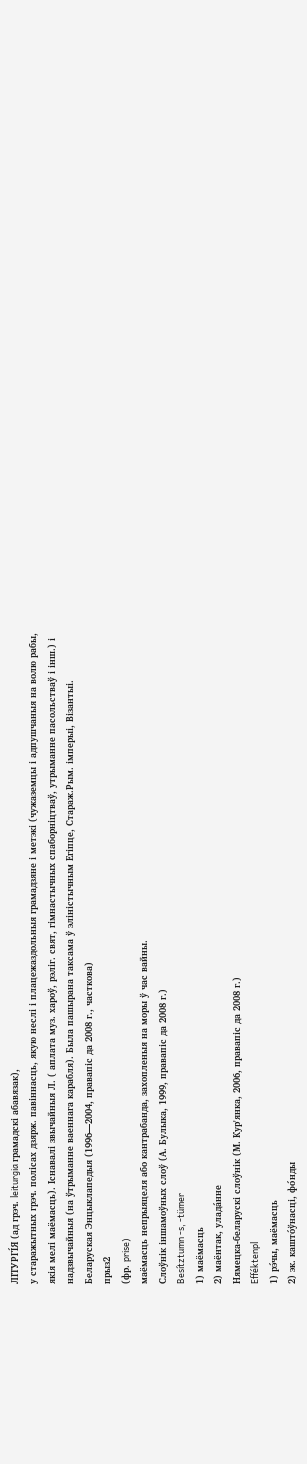ЛІТУРГІ́Я (ад грэч. leiturgia грамадскі абавязак),
у старажытных грэч. полісах дзярж. павіннасць, якую неслі і плацежаздольныя грамадзяне і метэкі (чужаземцы і адпушчаныя на волю рабы, якія мелі маёмасць). Існавалі звычайныя Л. ( аплата муз. хароў, рэліг. свят, гімнастычных спаборніцтваў, утрыманне пасольстваў і інш.) і надзвычайныя (на ўтрыманне ваеннага карабля). Была пашырана таксама ў эліністычным Егіпце, Стараж.Рым. імперыі, Візантыі.
Беларуская Энцыклапедыя (1996—2004, правапіс да 2008 г., часткова)
прыз2
(фр. prise)
маёмасць непрыяцеля або кантрабанда, захопленыя на моры ў час вайны.
Слоўнік іншамоўных слоў (А. Булыка, 1999, правапіс да 2008 г.)
Besítztumn -s, -tümer
1) маёмасць
2) маёнтак, улада́нне
Нямецка-беларускі слоўнік (М. Кур'янка, 2006, правапіс да 2008 г.)
Efféktenpl
1) рэ́чы, маёмасць
2) эк. кашто́ўнасці, фо́нды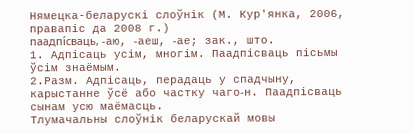Нямецка-беларускі слоўнік (М. Кур'янка, 2006, правапіс да 2008 г.)
паадпі́сваць, ‑аю, ‑аеш, ‑ае; зак., што.
1. Адпісаць усім, многім. Паадпісваць пісьмы ўсім знаёмым.
2.Разм. Адпісаць, перадаць у спадчыну, карыстанне ўсё або частку чаго‑н. Паадпісваць сынам усю маёмасць.
Тлумачальны слоўнік беларускай мовы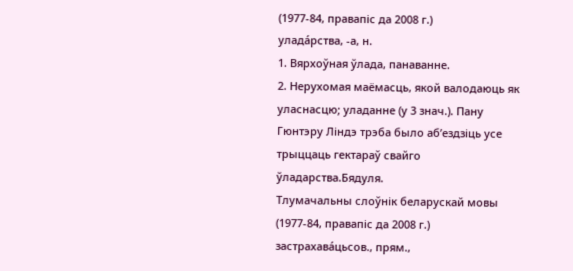(1977-84, правапіс да 2008 г.)
улада́рства, ‑а, н.
1. Вярхоўная ўлада, панаванне.
2. Нерухомая маёмасць, якой валодаюць як уласнасцю; уладанне (у 3 знач.). Пану Гюнтэру Ліндэ трэба было аб’ездзіць усе трыццаць гектараў свайго ўладарства.Бядуля.
Тлумачальны слоўнік беларускай мовы (1977-84, правапіс да 2008 г.)
застрахава́цьсов., прям.,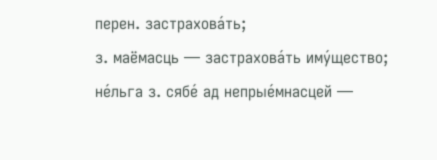перен. застрахова́ть;
з. маёмасць — застрахова́ть иму́щество;
не́льга з. сябе́ ад непрые́мнасцей —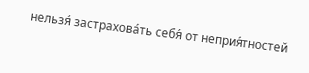нельзя́ застрахова́ть себя́ от неприя́тностей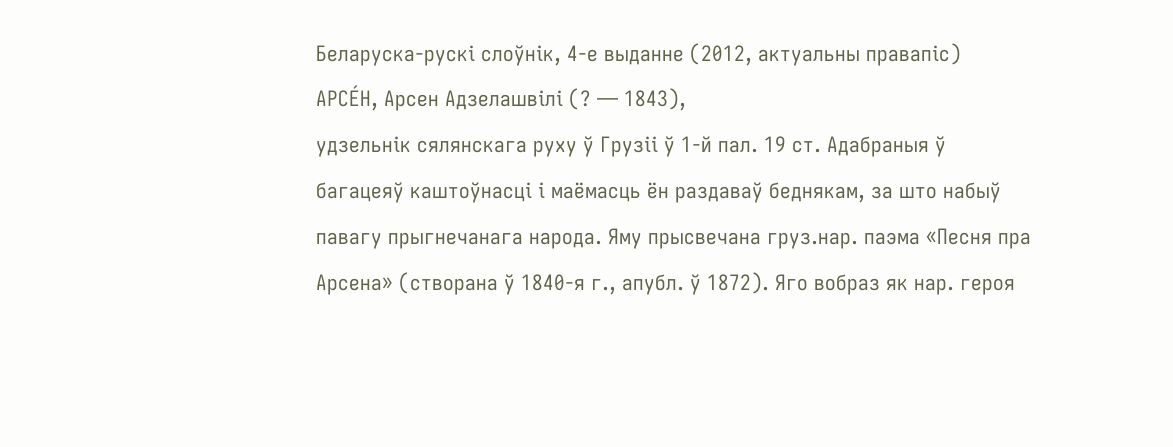Беларуска-рускі слоўнік, 4-е выданне (2012, актуальны правапіс)
АРСЕ́Н, Арсен Адзелашвілі (? — 1843),
удзельнік сялянскага руху ў Грузіі ў 1-й пал. 19 ст. Адабраныя ў багацеяў каштоўнасці і маёмасць ён раздаваў беднякам, за што набыў павагу прыгнечанага народа. Яму прысвечана груз.нар. паэма «Песня пра Арсена» (створана ў 1840-я г., апубл. ў 1872). Яго вобраз як нар. героя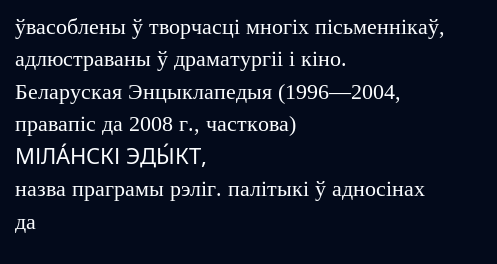ўвасоблены ў творчасці многіх пісьменнікаў, адлюстраваны ў драматургіі і кіно.
Беларуская Энцыклапедыя (1996—2004, правапіс да 2008 г., часткова)
МІЛА́НСКІ ЭДЫ́КТ,
назва праграмы рэліг. палітыкі ў адносінах да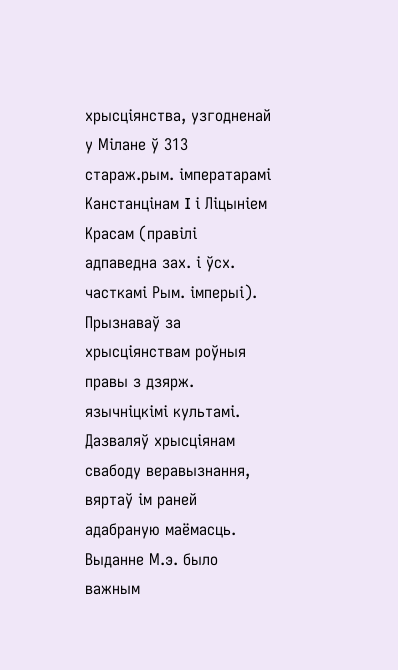хрысціянства, узгодненай у Мілане ў 313 стараж.рым. імператарамі Канстанцінам I і Ліцыніем Красам (правілі адпаведна зах. і ўсх. часткамі Рым. імперыі). Прызнаваў за хрысціянствам роўныя правы з дзярж. язычніцкімі культамі. Дазваляў хрысціянам свабоду веравызнання, вяртаў ім раней адабраную маёмасць. Выданне М.э. было важным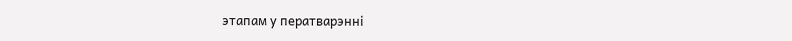этапам у ператварэнні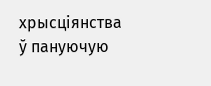хрысціянства ў пануючую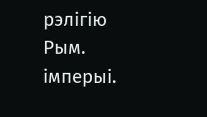рэлігію Рым. імперыі.